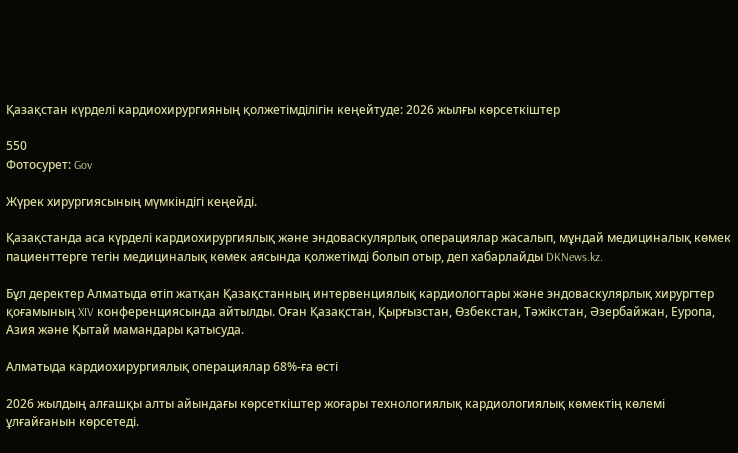Қазақстан күрделі кардиохирургияның қолжетімділігін кеңейтуде: 2026 жылғы көрсеткіштер

550
Фотосурет: Gov

Жүрек хирургиясының мүмкіндігі кеңейді.

Қазақстанда аса күрделі кардиохирургиялық және эндоваскулярлық операциялар жасалып, мұндай медициналық көмек пациенттерге тегін медициналық көмек аясында қолжетімді болып отыр, деп хабарлайды DKNews.kz.

Бұл деректер Алматыда өтіп жатқан Қазақстанның интервенциялық кардиологтары және эндоваскулярлық хирургтер қоғамының XIV конференциясында айтылды. Оған Қазақстан, Қырғызстан, Өзбекстан, Тәжікстан, Әзербайжан, Еуропа, Азия және Қытай мамандары қатысуда.

Алматыда кардиохирургиялық операциялар 68%-ға өсті

2026 жылдың алғашқы алты айындағы көрсеткіштер жоғары технологиялық кардиологиялық көмектің көлемі ұлғайғанын көрсетеді.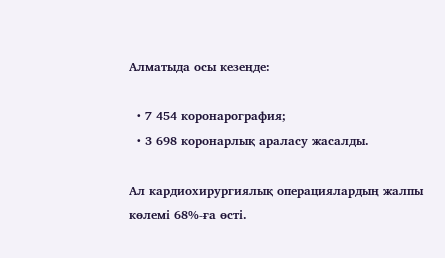Алматыда осы кезеңде:

  • 7 454 коронарография;
  • 3 698 коронарлық араласу жасалды.

Ал кардиохирургиялық операциялардың жалпы көлемі 68%-ға өсті.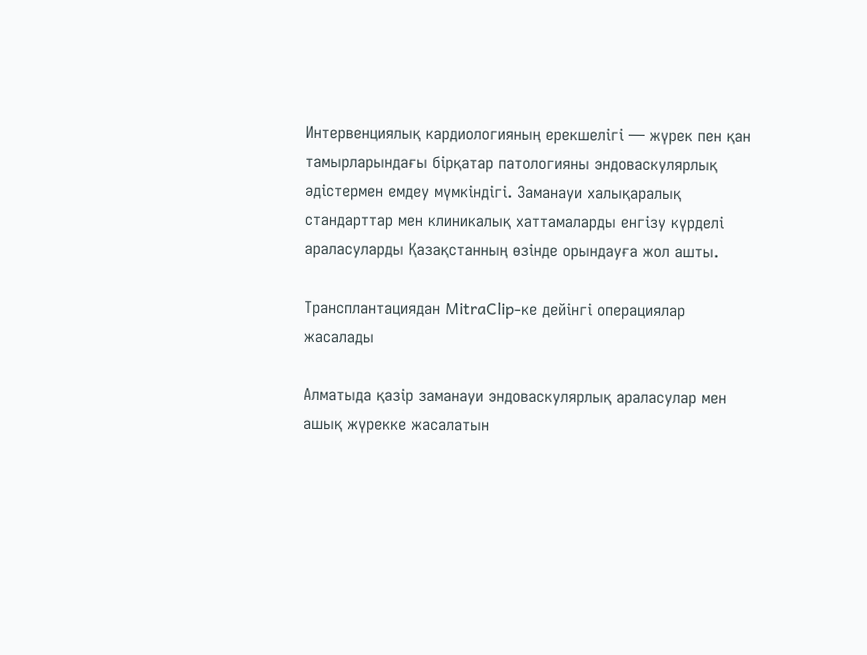Интервенциялық кардиологияның ерекшелігі — жүрек пен қан тамырларындағы бірқатар патологияны эндоваскулярлық әдістермен емдеу мүмкіндігі. Заманауи халықаралық стандарттар мен клиникалық хаттамаларды енгізу күрделі араласуларды Қазақстанның өзінде орындауға жол ашты.

Трансплантациядан MitraClip-ке дейінгі операциялар жасалады

Алматыда қазір заманауи эндоваскулярлық араласулар мен ашық жүрекке жасалатын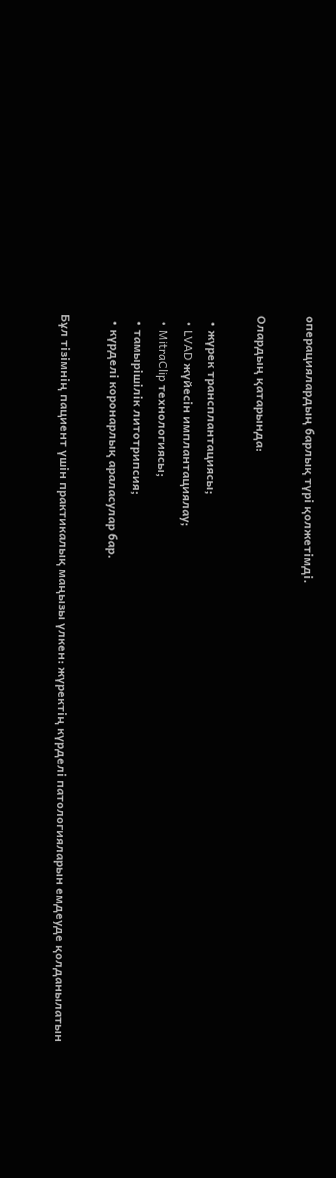операциялардың барлық түрі қолжетімді.

Олардың қатарында:

  • жүрек трансплантациясы;
  • LVAD жүйесін имплантациялау;
  • MitraClip технологиясы;
  • тамырішілік литотрипсия;
  • күрделі коронарлық араласулар бар.

Бұл тізімнің пациент үшін практикалық маңызы үлкен: жүректің күрделі патологияларын емдеуде қолданылатын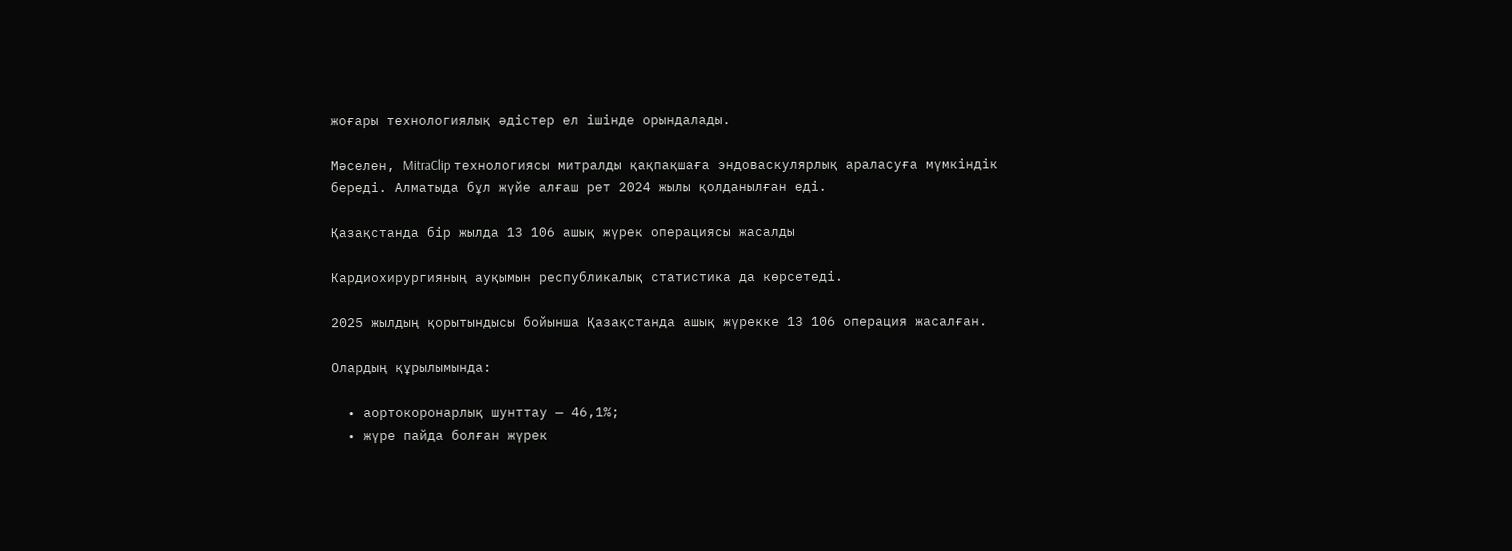жоғары технологиялық әдістер ел ішінде орындалады.

Мәселен, MitraClip технологиясы митралды қақпақшаға эндоваскулярлық араласуға мүмкіндік береді. Алматыда бұл жүйе алғаш рет 2024 жылы қолданылған еді.

Қазақстанда бір жылда 13 106 ашық жүрек операциясы жасалды

Кардиохирургияның ауқымын республикалық статистика да көрсетеді.

2025 жылдың қорытындысы бойынша Қазақстанда ашық жүрекке 13 106 операция жасалған.

Олардың құрылымында:

  • аортокоронарлық шунттау — 46,1%;
  • жүре пайда болған жүрек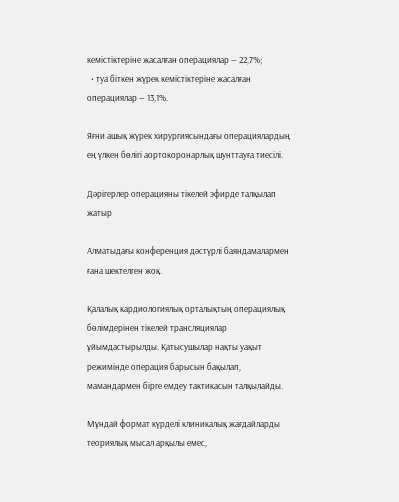кемістіктеріне жасалған операциялар — 22,7%;
  • туа біткен жүрек кемістіктеріне жасалған операциялар — 13,1%.

Яғни ашық жүрек хирургиясындағы операциялардың ең үлкен бөлігі аортокоронарлық шунттауға тиесілі.

Дәрігерлер операцияны тікелей эфирде талқылап жатыр

Алматыдағы конференция дәстүрлі баяндамалармен ғана шектелген жоқ.

Қалалық кардиологиялық орталықтың операциялық бөлімдерінен тікелей трансляциялар ұйымдастырылды. Қатысушылар нақты уақыт режимінде операция барысын бақылап, мамандармен бірге емдеу тактикасын талқылайды.

Мұндай формат күрделі клиникалық жағдайларды теориялық мысал арқылы емес,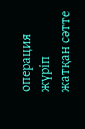операция жүріп жатқан сәтте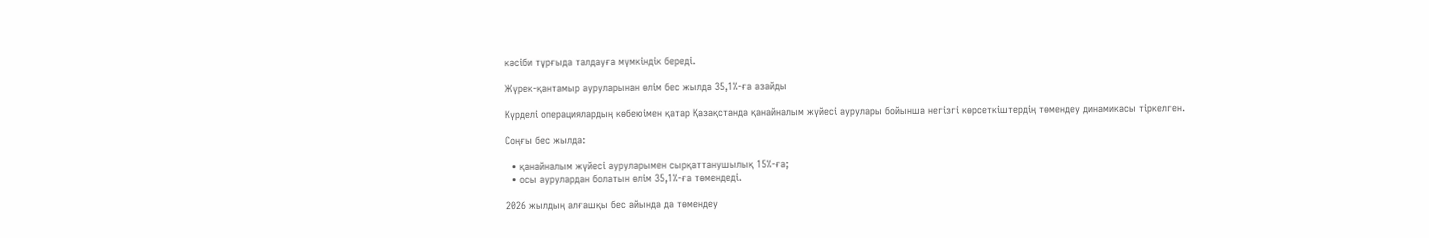кәсіби тұрғыда талдауға мүмкіндік береді.

Жүрек-қантамыр ауруларынан өлім бес жылда 35,1%-ға азайды

Күрделі операциялардың көбеюімен қатар Қазақстанда қанайналым жүйесі аурулары бойынша негізгі көрсеткіштердің төмендеу динамикасы тіркелген.

Соңғы бес жылда:

  • қанайналым жүйесі ауруларымен сырқаттанушылық 15%-ға;
  • осы аурулардан болатын өлім 35,1%-ға төмендеді.

2026 жылдың алғашқы бес айында да төмендеу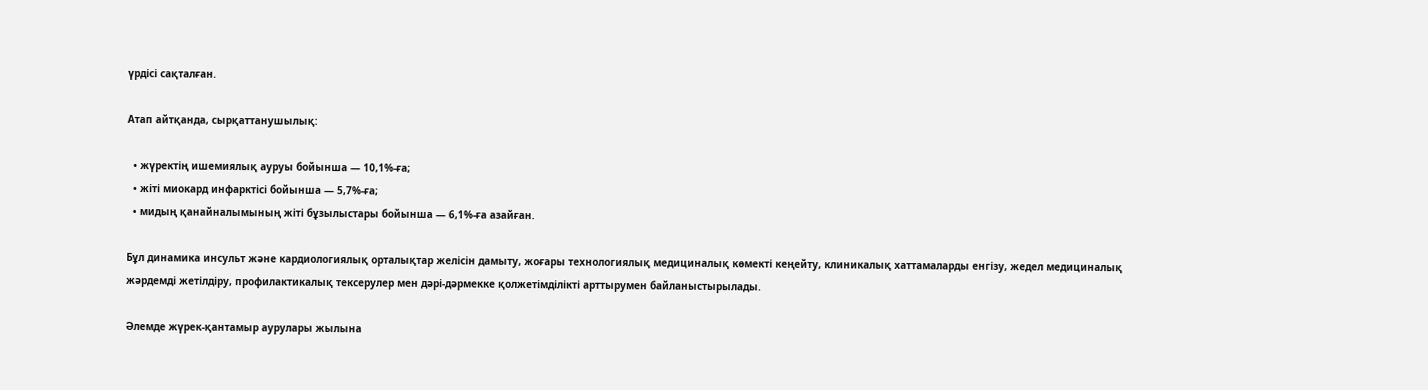үрдісі сақталған.

Атап айтқанда, сырқаттанушылық:

  • жүректің ишемиялық ауруы бойынша — 10,1%-ға;
  • жіті миокард инфарктісі бойынша — 5,7%-ға;
  • мидың қанайналымының жіті бұзылыстары бойынша — 6,1%-ға азайған.

Бұл динамика инсульт және кардиологиялық орталықтар желісін дамыту, жоғары технологиялық медициналық көмекті кеңейту, клиникалық хаттамаларды енгізу, жедел медициналық жәрдемді жетілдіру, профилактикалық тексерулер мен дәрі-дәрмекке қолжетімділікті арттырумен байланыстырылады.

Әлемде жүрек-қантамыр аурулары жылына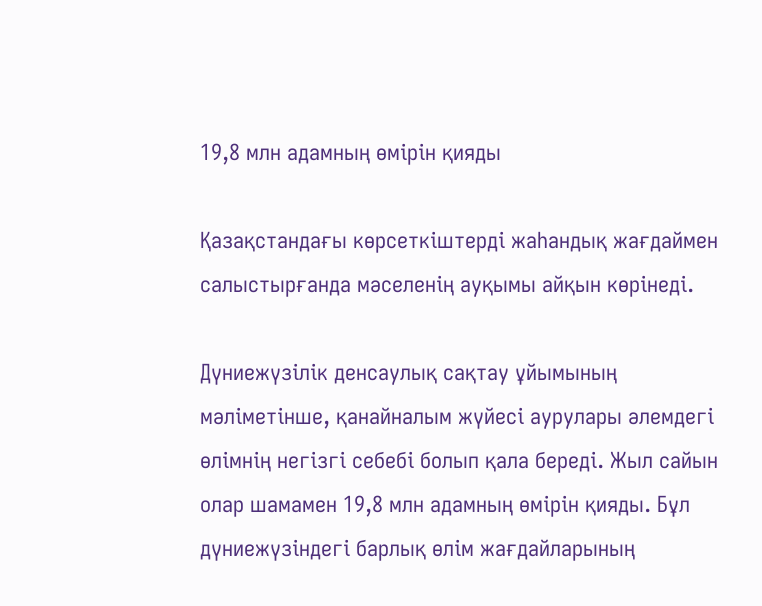19,8 млн адамның өмірін қияды

Қазақстандағы көрсеткіштерді жаһандық жағдаймен салыстырғанда мәселенің ауқымы айқын көрінеді.

Дүниежүзілік денсаулық сақтау ұйымының мәліметінше, қанайналым жүйесі аурулары әлемдегі өлімнің негізгі себебі болып қала береді. Жыл сайын олар шамамен 19,8 млн адамның өмірін қияды. Бұл дүниежүзіндегі барлық өлім жағдайларының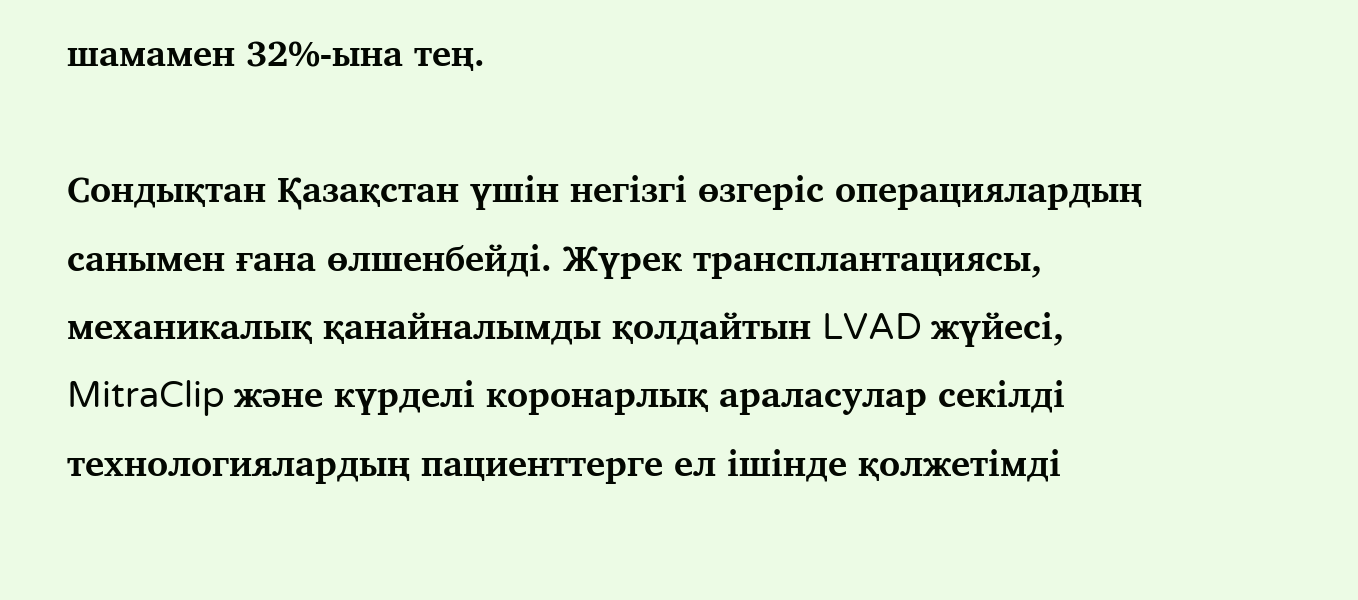шамамен 32%-ына тең.

Сондықтан Қазақстан үшін негізгі өзгеріс операциялардың санымен ғана өлшенбейді. Жүрек трансплантациясы, механикалық қанайналымды қолдайтын LVAD жүйесі, MitraClip және күрделі коронарлық араласулар секілді технологиялардың пациенттерге ел ішінде қолжетімді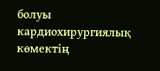болуы кардиохирургиялық көмектің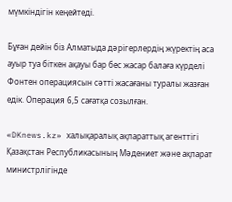мүмкіндігін кеңейтеді.

Бұған дейін біз Алматыда дәрігерлердің жүректің аса ауыр туа біткен ақауы бар бес жасар балаға күрделі Фонтен операциясын сәтті жасағаны туралы жазған едік. Операция 6,5 сағатқа созылған.

«DKnews.kz» халықаралық ақпараттық агенттігі Қазақстан Республикасының Мәдениет және ақпарат министрлігінде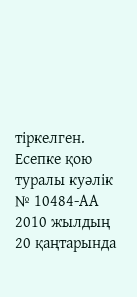тіркелген. Есепке қою туралы куәлік № 10484-АА 2010 жылдың 20 қаңтарында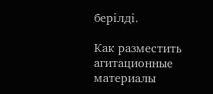берілді.

Как разместить агитационные материалы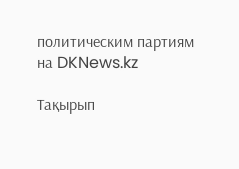политическим партиям на DKNews.kz

Тақырып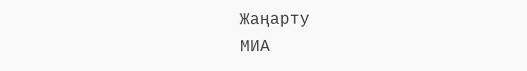Жаңарту
МИА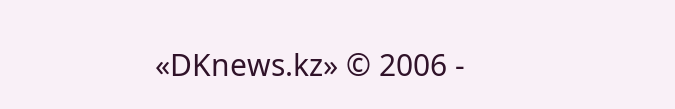«DKnews.kz» © 2006 -